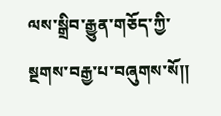ལས་སྒྲིབ་རྒྱུན་གཅོད་ཀྱི་སྔགས་བརྒྱ་པ་བཞུགས་སོ།།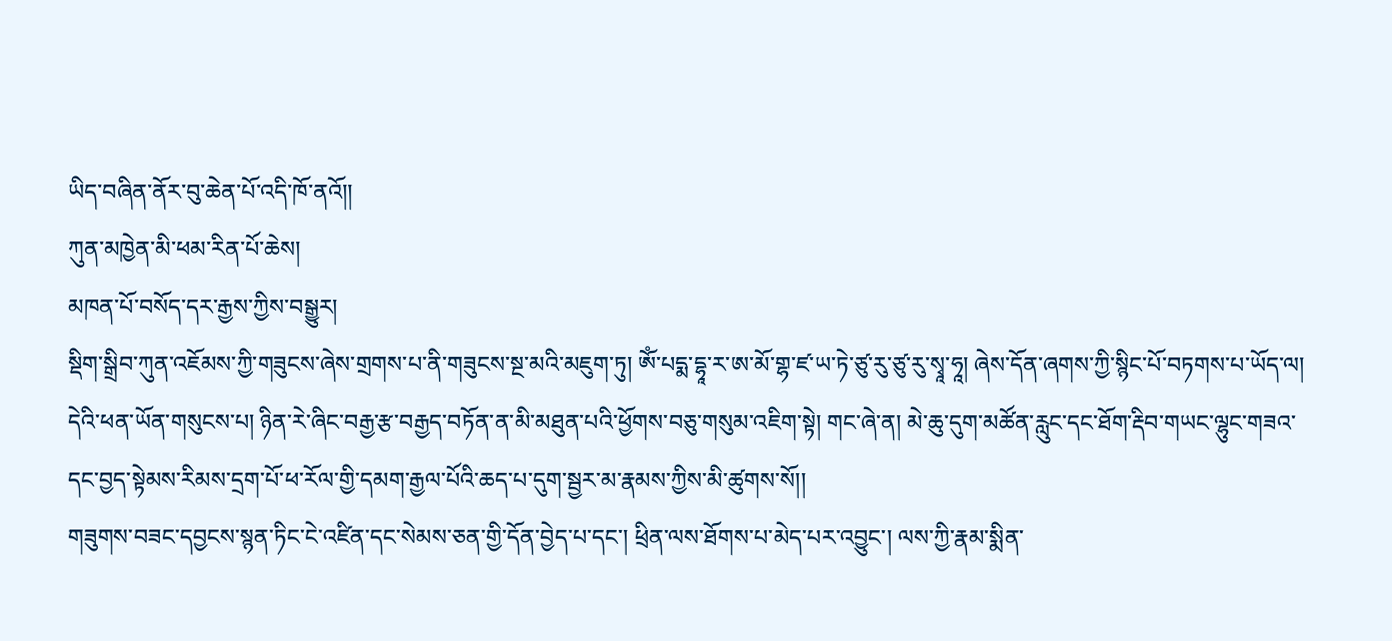ཡིད་བཞིན་ནོར་བུ་ཆེན་པོ་འདི་ཁོ་ནའོ།།
ཀུན་མཁྱེན་མི་ཕམ་རིན་པོ་ཆེས།
མཁན་པོ་བསོད་དར་རྒྱས་ཀྱིས་བསྒྱུར།
སྡིག་སྒྲིབ་ཀུན་འཇོམས་ཀྱི་གཟུངས་ཞེས་གྲགས་པ་ནི་གཟུངས་སྔ་མའི་མཇུག་ཏུ། ཨོཾ་པདྨ་དྷཱ་ར་ཨ་མོ་གྷ་ཛ་ཡ་ཏེ་ཙུ་རུ་ཙུ་རུ་སྭཱ་ཧཱ། ཞེས་དོན་ཞགས་ཀྱི་སྙིང་པོ་བཏགས་པ་ཡོད་ལ། དེའི་ཕན་ཡོན་གསུངས་པ། ཉིན་རེ་ཞིང་བརྒྱ་རྩ་བརྒྱད་བཏོན་ན་མི་མཐུན་པའི་ཕྱོགས་བཅུ་གསུམ་འཇིག་སྟེ། གང་ཞེ་ན། མེ་ཆུ་དུག་མཚོན་རླུང་དང་ཐོག་རྡིབ་གཡང་ལྷུང་གཟའ་དང་བྱད་སྟེམས་རིམས་དྲག་པོ་ཕ་རོལ་གྱི་དམག་རྒྱལ་པོའི་ཆད་པ་དུག་སྦྱར་མ་རྣམས་ཀྱིས་མི་ཚུགས་སོ།།
གཟུགས་བཟང་དབྱངས་སྙན་ཏིང་ངེ་འཛིན་དང་སེམས་ཅན་གྱི་དོན་བྱེད་པ་དང་། ཕྲིན་ལས་ཐོགས་པ་མེད་པར་འབྱུང་། ལས་ཀྱི་རྣམ་སྨིན་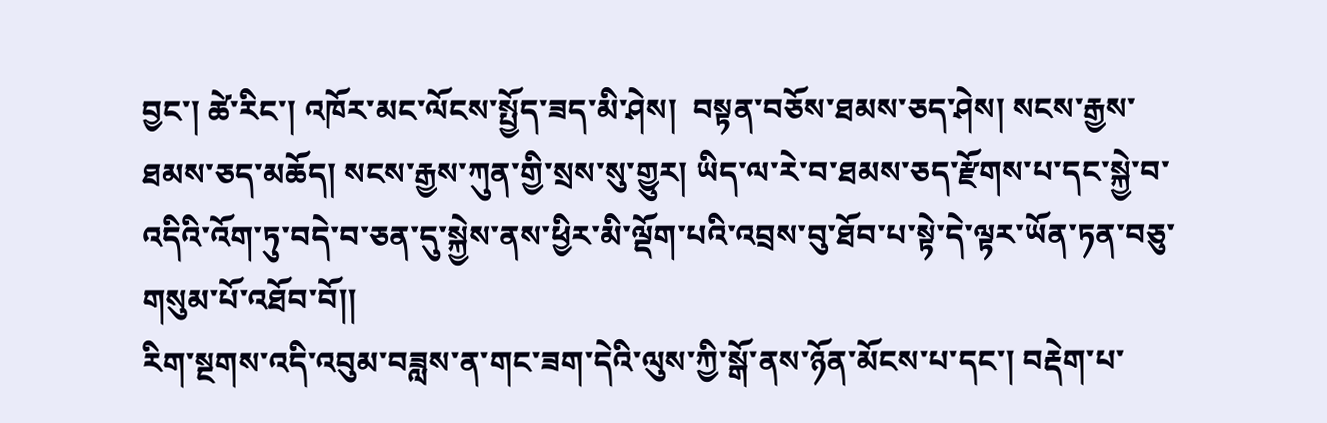བྱང་། ཚེ་རིང་། འཁོར་མང་ལོངས་སྤྱོད་ཟད་མི་ཤེས།  བསྟན་བཅོས་ཐམས་ཅད་ཤེས། སངས་རྒྱས་ཐམས་ཅད་མཆོད། སངས་རྒྱས་ཀུན་གྱི་སྲས་སུ་གྱུར། ཡིད་ལ་རེ་བ་ཐམས་ཅད་རྫོགས་པ་དང་སྐྱེ་བ་འདིའི་འོག་ཏུ་བདེ་བ་ཅན་དུ་སྐྱེས་ནས་ཕྱིར་མི་ལྡོག་པའི་འབྲས་བུ་ཐོབ་པ་སྟེ་དེ་ལྟར་ཡོན་ཏན་བཅུ་གསུམ་པོ་འཐོབ་བོ།།
རིག་སྔགས་འདི་འབུམ་བཟླས་ན་གང་ཟག་དེའི་ལུས་ཀྱི་སྒོ་ནས་ཉོན་མོངས་པ་དང་། བརྡེག་པ་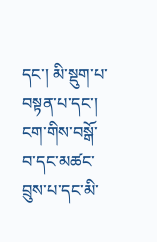དང་། མི་སྡུག་པ་བསྟན་པ་དང་། ངག་གིས་བསྒོ་བ་དང་མཚང་བྲུས་པ་དང་མི་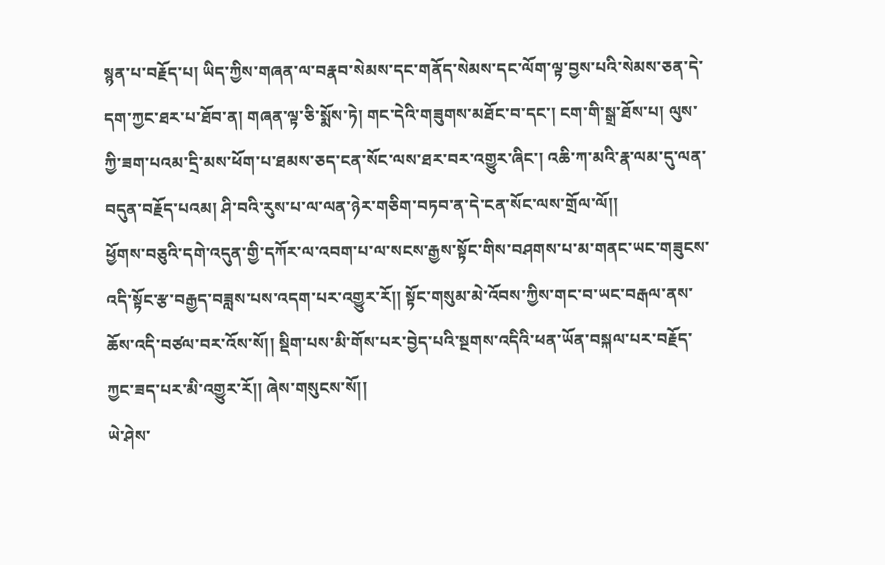སྙན་པ་བརྗོད་པ། ཡིད་ཀྱིས་གཞན་ལ་བརྣབ་སེམས་དང་གནོད་སེམས་དང་ལོག་ལྟ་བྱས་པའི་སེམས་ཅན་དེ་དག་ཀྱང་ཐར་པ་ཐོབ་ན། གཞན་ལྟ་ཅི་སྨོས་ཏེ། གང་དེའི་གཟུགས་མཐོང་བ་དང་། ངག་གི་སྒྲ་ཐོས་པ། ལུས་ཀྱི་ཟག་པའམ་དྲི་མས་ཕོག་པ་ཐམས་ཅད་ངན་སོང་ལས་ཐར་བར་འགྱུར་ཞིང་། འཆི་ཀ་མའི་རྣ་ལམ་དུ་ལན་བདུན་བརྗོད་པའམ། ཤི་བའི་རུས་པ་ལ་ལན་ཉེར་གཅིག་བཏབ་ན་དེ་ངན་སོང་ལས་གྲོལ་ལོ།།
ཕྱོགས་བཅུའི་དགེ་འདུན་གྱི་དཀོར་ལ་འབག་པ་ལ་སངས་རྒྱས་སྟོང་གིས་བཤགས་པ་མ་གནང་ཡང་གཟུངས་འདི་སྟོང་རྩ་བརྒྱད་བཟླས་པས་འདག་པར་འགྱུར་རོ།། སྟོང་གསུམ་མེ་འོབས་ཀྱིས་གང་བ་ཡང་བརྒལ་ནས་ཆོས་འདི་བཙལ་བར་འོས་སོ།། སྡིག་པས་མི་གོས་པར་བྱེད་པའི་སྔགས་འདིའི་ཕན་ཡོན་བསྐལ་པར་བརྗོད་ཀྱང་ཟད་པར་མི་འགྱུར་རོ།། ཞེས་གསུངས་སོ།།
ཡེ་ཤེས་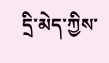དྲི་མེད་ཀྱིས་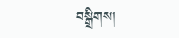བསྒྲིགས།